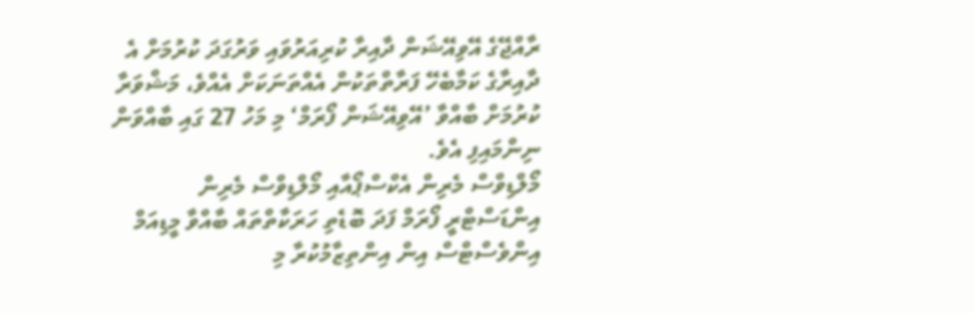ރާއްޖޭގެ އޭވިއޭޝަން ދާއިރާ ކުރިއަރުވައި ވަރުގަދަ ކުރުމަށް އެ ދާއިރާގެ ކަމާބެހޭ ފަރާތްތަކުން އެއްތަނަކަށް އެއްވެ، މަޝްވަރާ ކުރުމަށް ބާއްވާ ’އޭވިއޭޝަން ފޯރަމް‘ މި މަހު 27 ގައި ބާއްވަން ނިންމައިފި އެވެ.
މޯލްޑިވްސް މެރިން އެކްސްޕޯއާއި މޯލްޑިވްސް މެރިން އިންޑަސްޓްރީ ފޯރަމް ފަދަ ބޮޑެތި ހަރަކާތްތައް ބާއްވާ މީޑިއަމް އިންވެސްޓްސް އިން އިންތިޒާމުކުރާ މި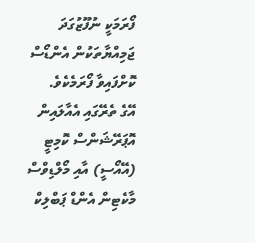ފޯރަމަކީ ނުފޫޒުގަދަ ޖަމިއްޔާތަކުން އެންޑޯސް ކޮށްފައިވާ ފޯރަމެކެވެ.
އޭގެ ތެރޭގައި އެއާލައިން އޮޕަރޭޝަންސް ކޮމިޓީ (އޭއޯސީ) އާއި މޯލްޑިވްސް މާކެޓިން އެންޑް ޕަބްލިކް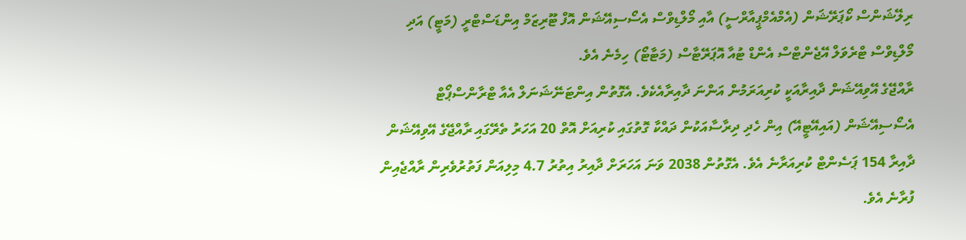ރިލޭޝަންސް ކޯޕަރޭޝަން (އެމްއެމްޕީއާރްސީ) އާއި މޯލްޑިވްސް އެސޯސިއޭޝަން އޮފް ޓޫރިޒަމް އިންޑަސްޓްރީ (މަޓީ) އަދި މޯލްޑިވްސް ޓްރެވަލް އޭޖެންޓްސް އެންޑް ޓުއާ އޮޕަރޭޓާސް (މަޓާޓޯ) ހިމެނެ އެވެ.
ރާއްޖޭގެ އޭވިއޭޝަން ދާއިރާއަކީ ކުރިއަރަމުން އަންނަ ދާއިރާއެކެވެ. އެގޮތުން އިންޓަނޭޝަނަލް އެއާ ޓްރާންސްޕޯޓް އެސޯސިއޭޝަން (އައިއޭޓީއޭ) އިން ހެދި ދިރާސާއަކުން ދައްކާ ގޮތުގައި ކުރިއަށް އޮތް 20 އަހަރު ތެރޭގައި ރާއްޖޭގެ އޭވިއޭޝަން ދާއިރާ 154 ޕަސެންޓް ކުރިއަރާނެ އެވެ. އެގޮތުން 2038 ވަނަ އަހަރަށް ދާއިރު އިތުރު 4.7 މިލިއަން ފަތުރުވެރިން ރާއްޖެއިން ފުރާނެ އެވެ.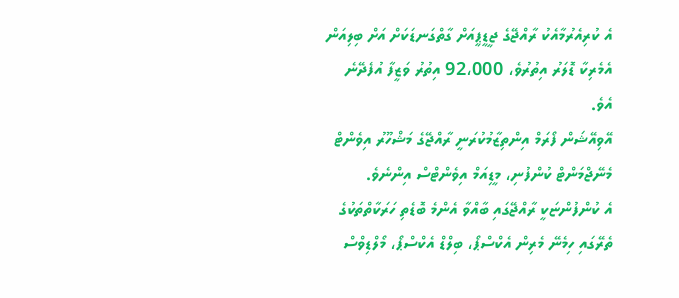އެ ކުރިއެރުމާއެކު ރާއްޖޭގެ ޖީޑީޕީއަށް ގާތްގަނޑަކަށް އަށް ބިލިއަން އެމެރިކާ ޑޮލަރު އިތުރުވެ، 92،000 އިތުރު ވަޒީފާ އުފެދޭނެ އެވެ.
އޭވިއޭޝަން ފޯރަމް އިންތިޒާމުކުރަނީ ރާއްޖޭގެ މަޝްހޫރު އިވެންޓް މެނޭޖްމަންޓް ކުންފުނި، މީޑިއަމް އިވެންޓްސް އިންނެވެ.
އެ ކުންފުންޏަކީ ރާއްޖޭގައި ބާއްވާ އެންމެ ބޮޑެތި ހަރަކާތްތަކުގެ ތެރޭގައި ހިމެނޭ މެރިން އެކްސްޕޯ، ބިލްޑް އެކްސްޕޯ، މޯލްޑިވްސް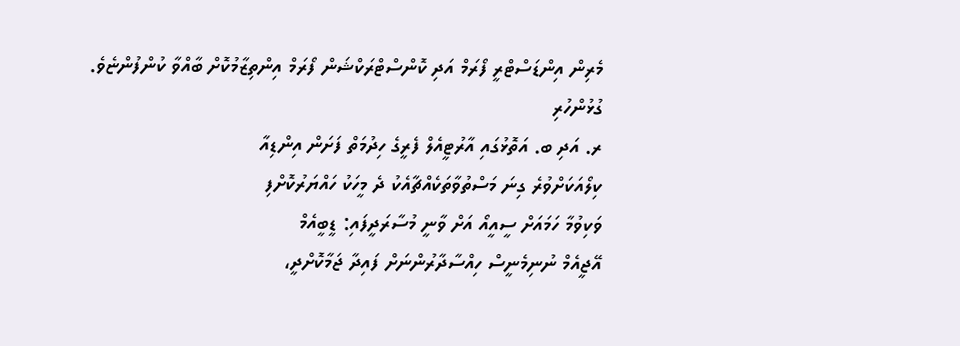މެރިން އިންޑަސްޓްރީ ފޯރަމް އަދި ކޮންސްޓްރަކްޝަން ފޯރަމް އިންތިޒާމުކޮށް ބާއްވާ ކުންފުންޏެވެ.
ގުޅުންހުރި
ރ. އަދި ބ. އަތޮޅުގައި އާރުޓީއެލް ފެރީގެ ހިދުމަތް ފަށަން އިންޑިއާ
ކިލޯއަކަށްވުރެ ގިނަ މަސްތުވާތަކެއްޗާއެކު ދެ މީހަކު ހައްޔަރުކޮށްފި
ވަކިވުމާ ހަމައަށް ސީއީއޯ އަށް ވާނީ މުސާރަދީފައި: ޑީބީއެމް
އޭޖީއެމް ނުނިމެނީސް ހިއްސާދާރުންނަށް ފައިދާ ޖަމާކޮށްދީ،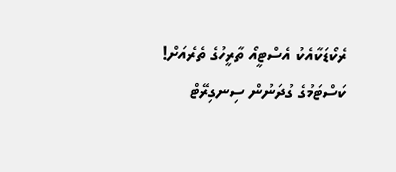ރެކޯޑަކާއެކު އެސްޓީއޯ ތާރީހުގެ ތެރެއަށް!
ކަސްޓަމުގެ ގުދަނުން ސިނގިރޭޓް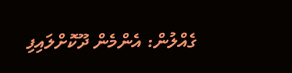ގެއްލުން: އެންމެން ދޫކޮށްލައިފި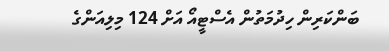ބަންކަރިން ހިދުމަތުން އެސްޓީއޯ އަށް 124 މިލިއަންގެ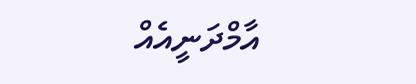އާމްދަނީއެއް